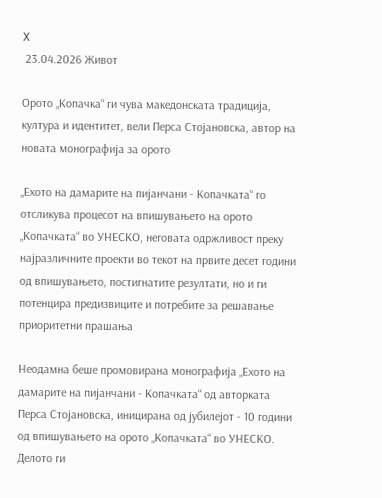X
 23.04.2026 Живот

Орото „Копачка“ ги чува македонската традиција, култура и идентитет, вели Перса Стојановска, автор на новата монографија за орото

„Ехото на дамарите на пијанчани - Копачката“ го отсликува процесот на впишувањето на орото „Копачката“ во УНЕСКО, неговата одржливост преку најразличните проекти во текот на првите десет години од впишувањето, постигнатите резултати, но и ги потенцира предизвиците и потребите за решавање приоритетни прашања

Неодамна беше промовирана монографија „Ехото на дамарите на пијанчани - Копачката“ од авторката Перса Стојановска, иницирана од јубилејот - 10 години од впишувањето на орото „Копачката“ во УНЕСКО. Делото ги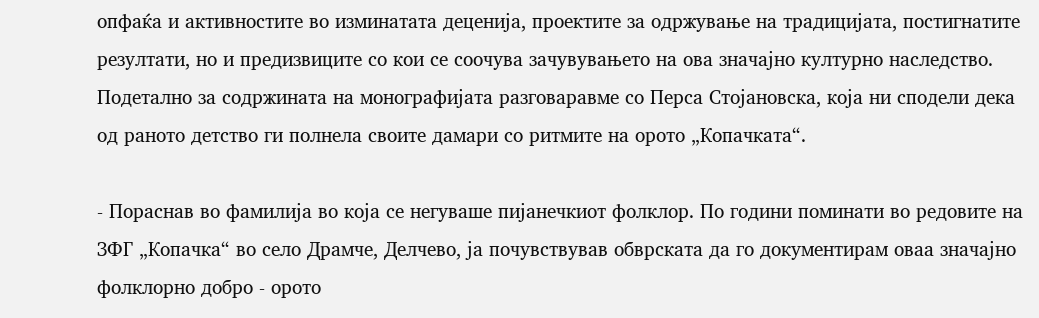опфаќа и активностите во изминатата деценија, проектите за одржување на традицијата, постигнатите резултати, но и предизвиците со кои се соочува зачувувањето на ова значајно културно наследство. Подетално за содржината на монографијата разговаравме со Перса Стојановска, која ни сподели дека од раното детство ги полнела своите дамари со ритмите на орото „Копачката“.

- Пораснав во фамилија во која се негуваше пијанечкиот фолклор. По години поминати во редовите на ЗФГ „Копачка“ во село Драмче, Делчево, ја почувствував обврската да го документирам оваа значајно фолклорно добро - орото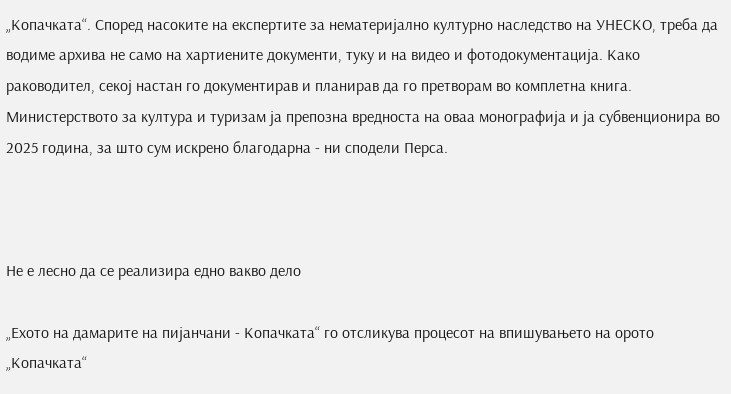„Копачката“. Според насоките на експертите за нематеријално културно наследство на УНЕСКО, треба да водиме архива не само на хартиените документи, туку и на видео и фотодокументација. Како раководител, секој настан го документирав и планирав да го претворам во комплетна книга. Министерството за култура и туризам ја препозна вредноста на оваа монографија и ја субвенционира во 2025 година, за што сум искрено благодарна - ни сподели Перса.



Не е лесно да се реализира едно вакво дело

„Ехото на дамарите на пијанчани - Копачката“ го отсликува процесот на впишувањето на орото „Копачката“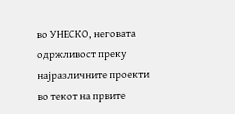во УНЕСКО, неговата одржливост преку најразличните проекти во текот на првите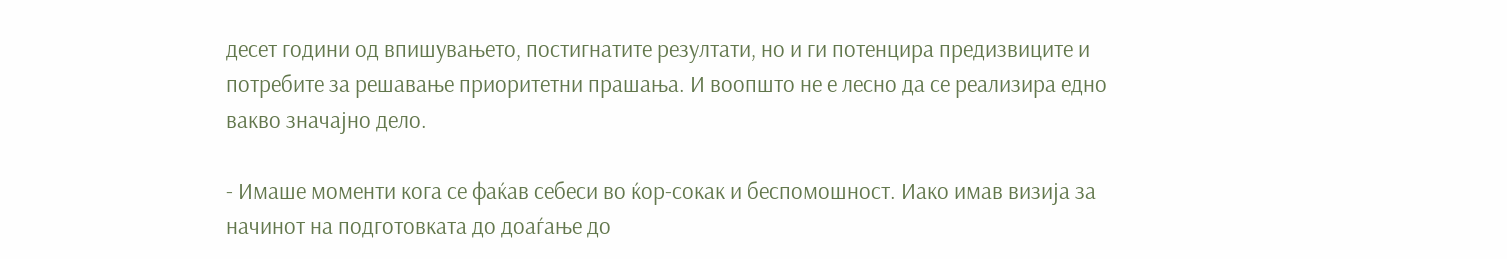десет години од впишувањето, постигнатите резултати, но и ги потенцира предизвиците и потребите за решавање приоритетни прашања. И воопшто не е лесно да се реализира едно вакво значајно дело.

- Имаше моменти кога се фаќав себеси во ќор-сокак и беспомошност. Иако имав визија за начинот на подготовката до доаѓање до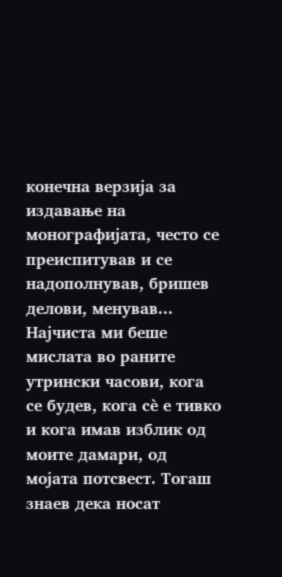конечна верзија за издавање на монографијата, често се преиспитував и се надополнував, бришев делови, менував... Најчиста ми беше мислата во раните утрински часови, кога се будев, кога сѐ е тивко и кога имав изблик од моите дамари, од мојата потсвест. Тогаш знаев дека носат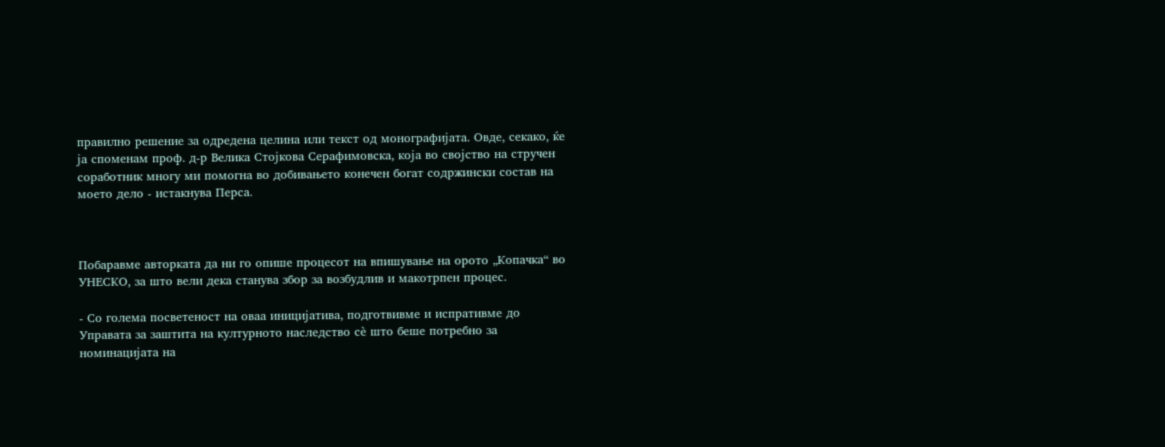правилно решение за одредена целина или текст од монографијата. Овде, секако, ќе ја споменам проф. д-р Велика Стојкова Серафимовска, која во својство на стручен соработник многу ми помогна во добивањето конечен богат содржински состав на моето дело - истакнува Перса.



Побаравме авторката да ни го опише процесот на впишување на орото „Копачка“ во УНЕСКО, за што вели дека станува збор за возбудлив и макотрпен процес.

- Со голема посветеност на оваа иницијатива, подготвивме и испративме до Управата за заштита на културното наследство сè што беше потребно за номинацијата на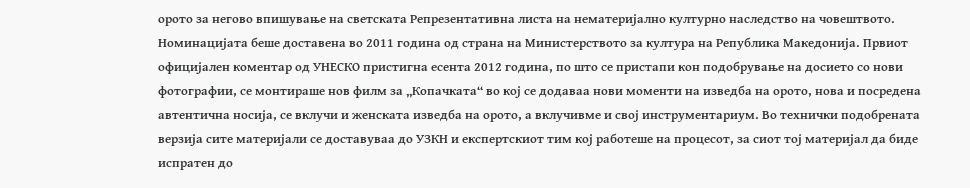орото за негово впишување на светската Репрезентативна листа на нематеријално културно наследство на човештвото. Номинацијата беше доставена во 2011 година од страна на Министерството за култура на Република Македонија. Првиот официјален коментар од УНЕСКО пристигна есента 2012 година, по што се пристапи кон подобрување на досието со нови фотографии, се монтираше нов филм за „Копачката“ во кој се додаваа нови моменти на изведба на орото, нова и посредена автентична носија, се вклучи и женската изведба на орото, а вклучивме и свој инструментариум. Во технички подобрената верзија сите материјали се доставуваа до УЗКН и експертскиот тим кој работеше на процесот, за сиот тој материјал да биде испратен до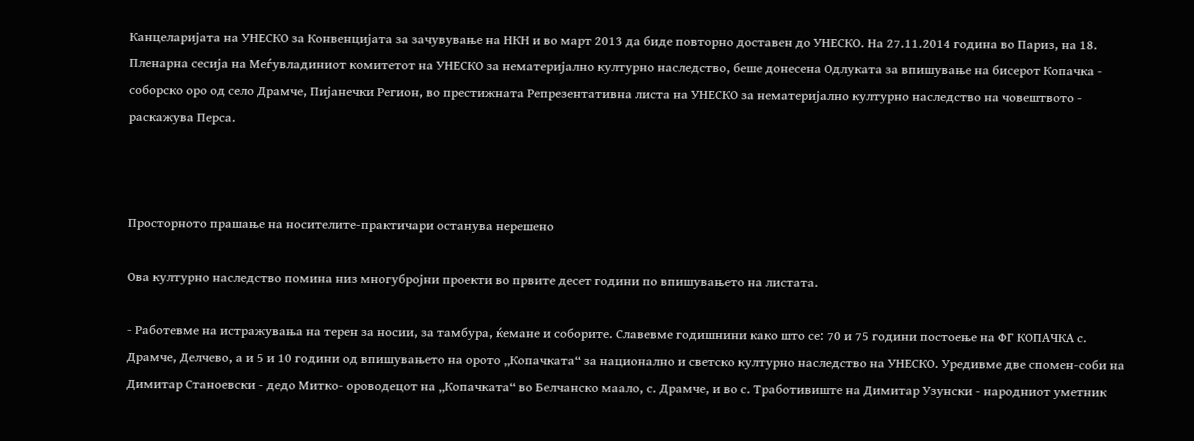Канцеларијата на УНЕСКО за Конвенцијата за зачувување на НКН и во март 2013 да биде повторно доставен до УНЕСКО. На 27.11.2014 година во Париз, на 18. Пленарна сесија на Меѓувладиниот комитетот на УНЕСКО за нематеријално културно наследство, беше донесена Одлуката за впишување на бисерот Копачка - соборско оро од село Драмче, Пијанечки Регион, во престижната Репрезентативна листа на УНЕСКО за нематеријално културно наследство на човештвото - раскажува Перса.



Просторното прашање на носителите-практичари останува нерешено

Ова културно наследство помина низ многубројни проекти во првите десет години по впишувањето на листата.

- Работевме на истражувања на терен за носии, за тамбура, ќемане и соборите. Славевме годишнини како што се: 70 и 75 години постоење на ФГ КОПАЧКА с. Драмче, Делчево, а и 5 и 10 години од впишувањето на орото „Копачката“ за национално и светско културно наследство на УНЕСКО. Уредивме две спомен-соби на Димитар Станоевски - дедо Митко- ороводецот на „Копачката“ во Белчанско маало, с. Драмче, и во с. Тработивиште на Димитар Узунски - народниот уметник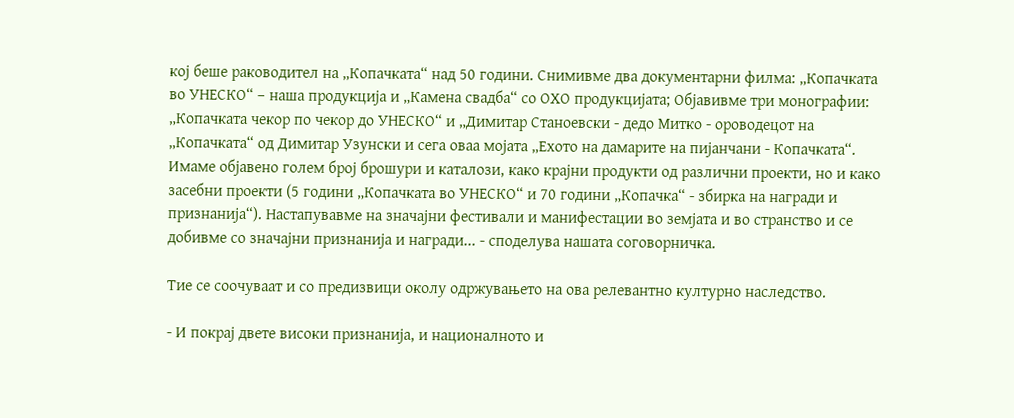кој беше раководител на „Копачката“ над 50 години. Снимивме два документарни филма: „Копачката во УНЕСКО“ – наша продукција и „Камена свадба“ со ОХО продукцијата; Објавивме три монографии: „Копачката чекор по чекор до УНЕСКО“ и „Димитар Станоевски - дедо Митко - ороводецот на „Копачката“ од Димитар Узунски и сега оваа мојата „Ехото на дамарите на пијанчани - Копачката“. Имаме објавено голем број брошури и каталози, како крајни продукти од различни проекти, но и како засебни проекти (5 години „Копачката во УНЕСКО“ и 70 години „Копачка“ - збирка на награди и признанија“). Настапувавме на значајни фестивали и манифестации во земјата и во странство и се добивме со значајни признанија и награди... - споделува нашата соговорничка.

Тие се соочуваат и со предизвици околу одржувањето на ова релевантно културно наследство.

- И покрај двете високи признанија, и националното и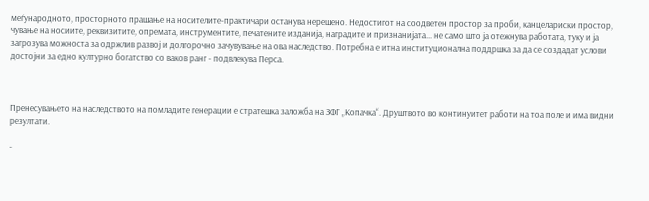меѓународното, просторното прашање на носителите-практичари останува нерешено. Недостигот на соодветен простор за проби, канцелариски простор, чување на носиите, реквизитите, опремата, инструментите, печатените изданија, наградите и признанијата... не само што ја отежнува работата, туку и ја загрозува можноста за одржлив развој и долгорочно зачувување на ова наследство. Потребна е итна институционална поддршка за да се создадат услови достојни за едно културно богатство со ваков ранг - подвлекува Перса.



Пренесувањето на наследството на помладите генерации е стратешка заложба на ЗФГ „Копачка“. Друштвото во континуитет работи на тоа поле и има видни резултати.

-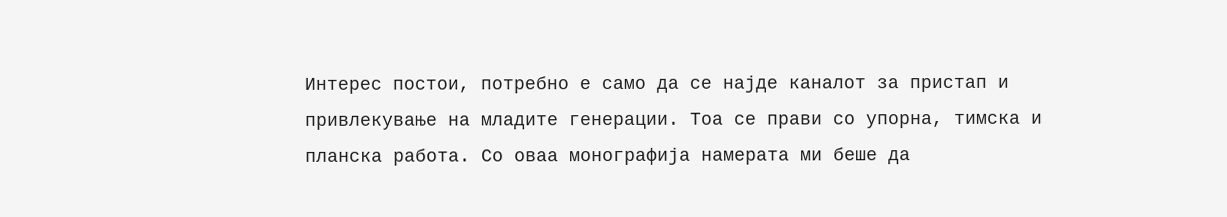Интерес постои, потребно е само да се најде каналот за пристап и привлекување на младите генерации. Тоа се прави со упорна, тимска и планска работа. Со оваа монографија намерата ми беше да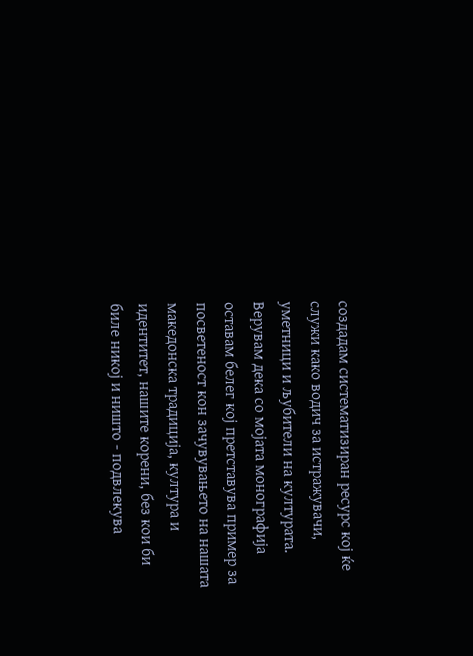создадам систематизиран ресурс кој ќе служи како водич за истражувачи, уметници и љубители на културата. Верувам дека со мојата монографија оставам белег кој претставува пример за посветеност кон зачувувањето на нашата македонска традиција, култура и идентитет, нашите корени, без кои би биле никој и ништо - подвлекува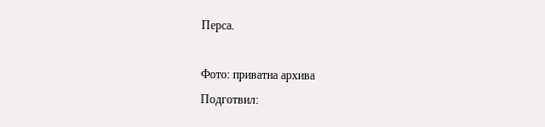Перса.

Фото: приватна архива
Подготвил: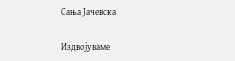Сања Јачевска

Издвојуваме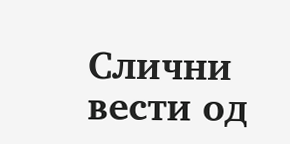Слични вести од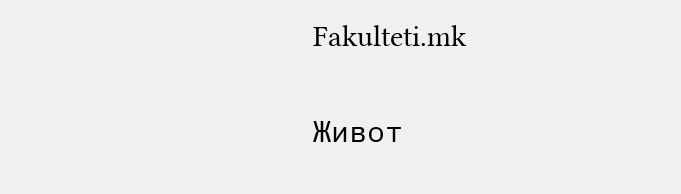Fakulteti.mk

Живот